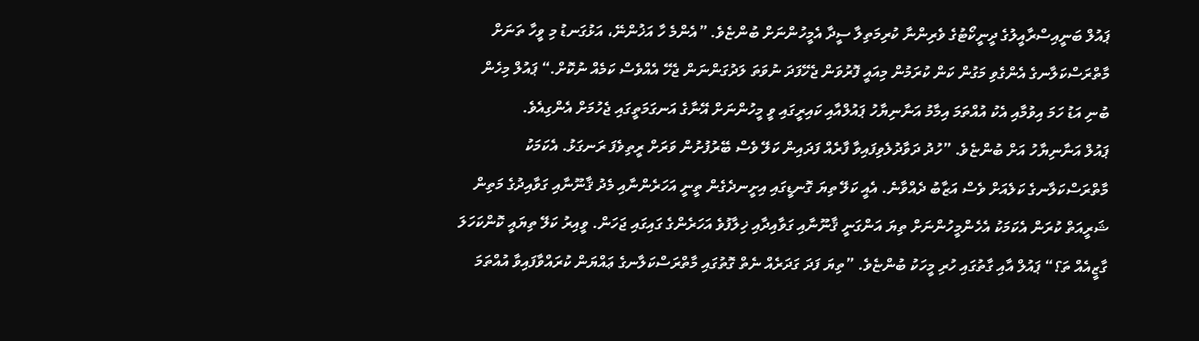ޕައުލް ބަނީއިސްރާއީލުގެ ދީނީކޯޓުގެ ވެރިންނާ ކުރިމަތިލާ ސީދާ އެމީހުންނަށް ބުންޏެވެ. ”އެންމެ ހާ އަޚުންނޭ، އަޅުގަނޑު މި ވީހާ ތަނަށް މާތްރަސްކަލާނގެ އެންގެވި މަގުން ކަން ކުރަމުން މިއައީ ފޮރުވަން ޖެހޭފަދަ ނުވަތަ ލަދުގަންނަން ޖެހޭ އެއްވެސް ކަމެއް ނުކޮށް.“ ޕައުލް މިހެން ބުނި އަޑު ހަމަ އިވުމާއި އެކު އުއްތަމަ އިމާމު އަނާނިޔާހު ޕައުލްއާއި ކައިރީގައި ވީ މީހުންނަށް އޭނާގެ އަނގަމަތީގައި ޖެހުމަށް އެންގިއެވެ.
ޕައުލް އަނާނިޔާހު އަށް ބުންޏެވެ. ”ހުދު ދަވާދުލެވިފައިވާ ފާރެއް ފަދައިން ކަލޭ ވެސް ބޭރުފުށުން ވަރަށް ރީތިވެފަ ރަނގަޅު. އެކަމަކު މާތްރަސްކަލާނގެ ކަލެއަށް ވެސް އަޒާބު ދެއްވާނެ. އެއީ ކަލޭ ތިޔަ ގޮނޑީގައި އިށީނދެގެން ތީނީ އަހަރެންނާއި މެދު ޤާނޫނާއި ގަވާއިދުގެ މަތިން ޝަރީއަތް ކުރަން އެކަމަކު އެހެންމީހުންނަށް ތިޔަ އަންގަނީ ޤާނޫނާއި ގަވާއިދާއި ޚިލާފުވެ އަހަރެންގެ ގައިގައި ޖަހަން. ވީއިރު ކަލޭ ތިޔައީ ކޮންކަހަލަ ގާޒީއެއް ތަ؟“ ޕައުލް އާއި ގާތުގައި ހުރި މީހަކު ބުންޏެވެ. ”ތިޔަ ފަދަ ގަދަރެއް ނެތް ގޮތުގައި މާތްރަސްކަލާނގެ ޢައްޔަން ކުރައްވާފައިވާ އުއްތަމަ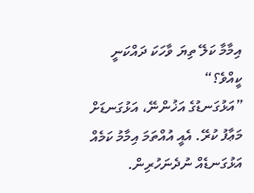އިމާމާ ކަލޭ ތިޔަ ވާހަކަ ދައްކަނީ ކީއްވެ؟“
”އަޅުގަނޑުގެ އަޚުންނޭ، އަޅުގަނޑަށް މަޢާފު ކުރޭ. އެއީ އުއްތަމަ އިމާމު ކަމެއް އަޅުގަނޑެއް ނުދެނަހުރިން.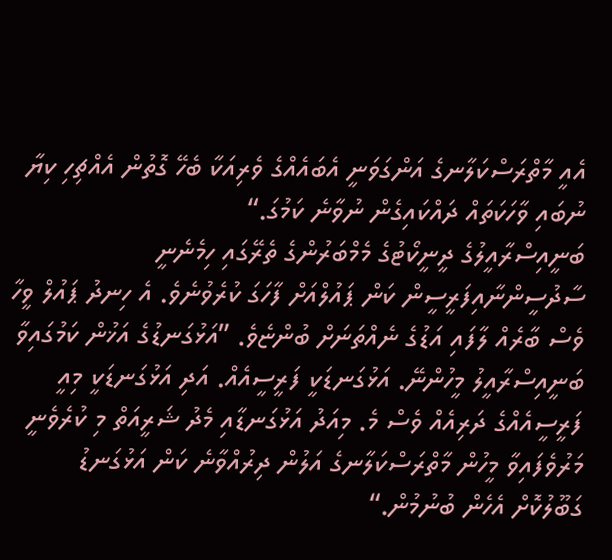އެއީ މާތްރަސްކަލާނގެ އަންގަވަނީ އެބައެއްގެ ވެރިއަކާ ބެހޭ ގޮތުން އެއްޗިހި ކިޔާ ނުބައި ވާހަކަތައް ދައްކައިގެން ނުވާނެ ކަމުގަ.“
ބަނީއިސްރާއީލުގެ ދީނީކޯޓުގެ މެމްބަރުންގެ ތެރޭގައި ހިމެނެނީ ސާދުސީންނާއިފަރީސީން ކަން ޕައުލްއަށް ފާހަގަ ކުރެވުނެވެ. އެ ހިނދު ޕައުލް ވީހާ ވެސް ބާރެއް ލާފައި އަޑުގެ ނެއްތަނަށް ބުންޏެވެ. ”އަޅުގަނޑުގެ އަޚުން ކަމުގައިވާ ބަނީއިސްރާއީލު މީހުންނޭ. އަޅުގަނޑަކީ ފަރީސީއެއް. އަދި އަޅުގަނޑަކީ މިއީ ފަރީސީއެއްގެ ދަރިއެއް ވެސް މެ. މިއަދު އަޅުގަނޑާއި މެދު ޝަރީއަތް މި ކުރެވެނީ މަރުވެފައިވާ މީހުން މާތްރަސްކަލާނގެ އަލުން ދިރުއްވާނެ ކަން އަޅުގަނޑު ގަބޫލުކޮށް އެހެން ބުނުމުން.“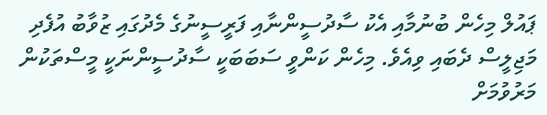ޕައުލް މިހެން ބުނުމާއި އެކު ސާދުސީންނާއި ފަރީސީނުގެ މެދުގައި ޒުވާބު އުފެދި މަޖިލީސް ދެބައި ވިއެވެ. މިހެން ކަންވީ ސަބަބަކީ ސާދުސީންނަކީ މީސްތަކުން މަރުވުމަށް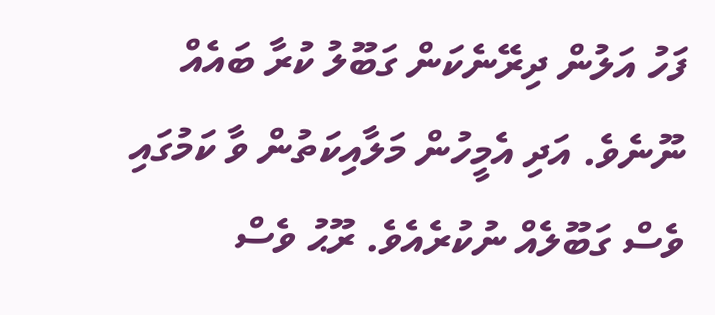ފަހު އަލުން ދިރޭނެކަން ގަބޫލު ކުރާ ބައެއް ނޫނެވެ. އަދި އެމީހުން މަލާއިކަތުން ވާ ކަމުގައި ވެސް ގަބޫލެއް ނުކުރެއެވެ. ރޫޙު ވެސް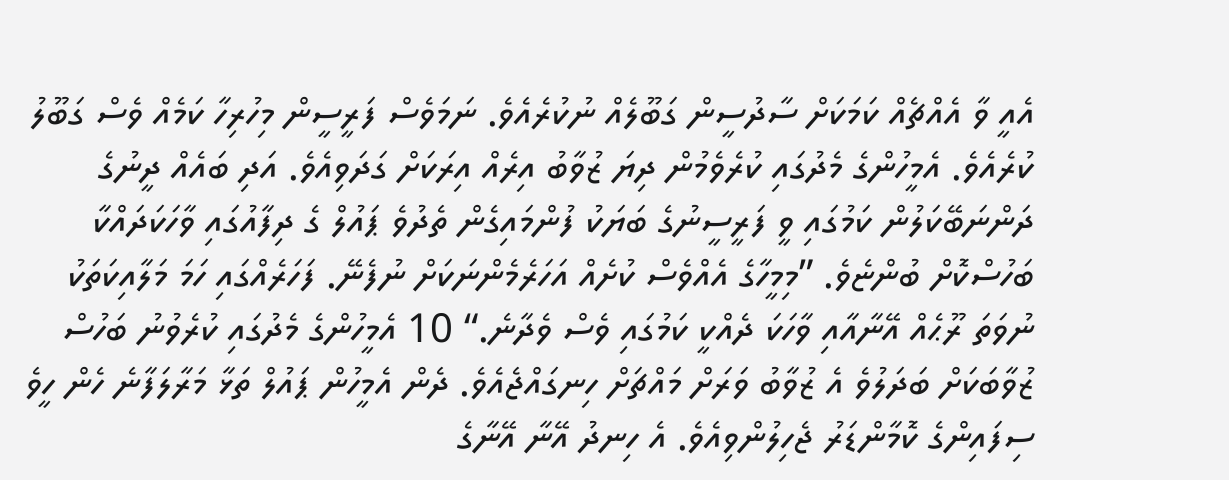އެއީ ވާ އެއްޗެއް ކަމަކަށް ސާދުސީން ގަބޫލެއް ނުކުރެއެވެ. ނަމަވެސް ފަރީސީން މިހުރިހާ ކަމެއް ވެސް ގަބޫލު ކުރެއެވެ. އެމީހުންގެ މެދުގައި ކުރެވެމުން ދިޔަ ޒުވާބު އިރެއް އިރަކަށް ގަދަވިއެވެ. އަދި ބައެއް ދީނުގެ ދަންނަބޭކަލުން ކަމުގައި ވީ ފަރީސީނުގެ ބަޔަކު ފުންމައިގެން ތެދުވެ ޕައުލް ގެ ދިފާއުގައި ވާހަކަދައްކާ ބަހުސްކޮށް ބުންޏެވެ. ”މިމީހާގެ އެއްވެސް ކުށެއް އަހަރެމެންނަކަށް ނުފެނޭ. ފަހަރެއްގައި ހަމަ މަލާއިކަތަކު ނުވަތަ ރޫޙެއް އޭނާއާއި ވާހަކަ ދެއްކީ ކަމުގައި ވެސް ވެދާނެ.“ 10 އެމީހުންގެ މެދުގައި ކުރެވުނު ބަހުސް ޒުވާބަކަށް ބަދަލުވެ އެ ޒުވާބު ވަރަށް މައްޗަށް ހިނގައްޖެއެވެ. ދެން އެމީހުން ޕައުލް ތަޅާ މަރާލަފާނެ ހެން ހީވެ ސިފައިންގެ ކޮމާންޑަރު ޖެހިލުންވިއެވެ. އެ ހިނދު އޭނާ އޭނާގެ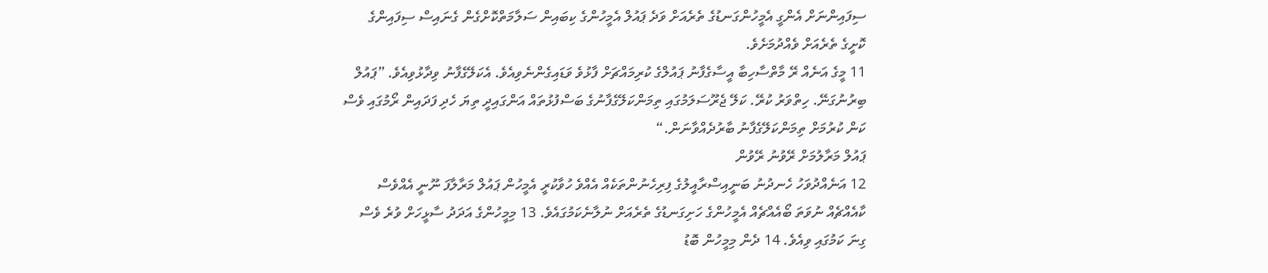ސިފައިންނަށް އެންގީ އެމީހުންގަނޑުގެ ތެރެއަށް ވަދެ ޕައުލް އެމީހުންގެ ކިބައިން ސަލާމަތްކޮށްގެން ގެނައިސް ސިފައިންގެ ކޮށީގެ ތެރެއަށް ވެއްދުމަށެވެ.
11 މީގެ އަނެއް ރޭ މާތްސާހިބާ އީސާގެފާނު ޕައުލްގެ ކުރިމައްޗަށް ފާޅުވެ ވަޑައިގެންނެވިއެވެ. އެކަލޭގެފާނު ވިދާޅުވިއެވެ. ”ޕައުލް ބިރުނުގަނޭ. ހިތްވަރު ކުރޭ. ކަލޭ ޖެރޫސަލަމުގައި ތިމަންކަލޭގެފާނުގެ ބަސްފުޅުތައް އަންގައިދީ ތިޔަ ހެދި ފަދައިން ރޯމުގައި ވެސް ކަން ކުރުމަށް ތިމަންކަލޭގެފާނު ބާރުދެއްވާނަން.“
ޕައުލް މަރާލުމަށް ރޭވުނު ރޭވުން
12 އަނެއްދުވަހު ހެނދުނު ބަނީއިސްރާއީލުގެ ފިރިހެނުންތަކެއް އެއްވެ ހުވާކުރީ އެމީހުން ޕައުލް މަރާލާފަ ނޫނީ އެއްވެސް ކާއެއްޗެއް ނުވަތަ ބޯއެއްޗެއް އެމީހުންގެ ހަށިގަނޑުގެ ތެރެއަށް ނުލާނެކަމުގައެވެ. 13 މިމީހުންގެ އަދަދު ސާޅީހަށް ވުރެ ވެސް ގިނަ ކަމުގައި ވިއެވެ. 14 ދެން މިމީހުން ބޮޑު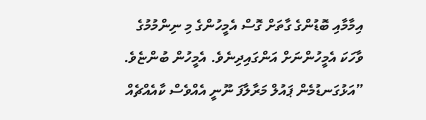އިމާމާއި ބޮޑުންގެ ގާތަށް ގޮސް އެމީހުންގެ މި ނިންމުމުގެ ވާހަކަ އެމީހުންނަށް އަންގައިދިނެވެ. އެމީހުން ބުންޏެވެ. ”އަޅުގަނޑުމެން ޕައުލް މަރާލާފަ ނޫނީ އެއްވެސް ކާއެއްޗެއް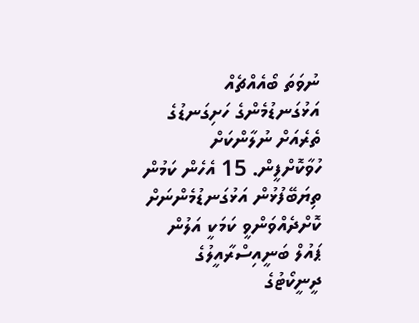ނުވަތަ ބޯއެއްޗެއް އަޅުގަނޑުމެންގެ ހަށިގަނޑުގެ ތެރެއަށް ނުލާންކަށް ހުވާކޮށްފީން. 15 އެހެން ކަމުން ތިޔަބޭފުޅުން އަޅުގަނޑުމެންނަށް ކޮށްދެއްވަންވީ ކަމަކީ އަލުން ޕައުލް ބަނީއިސްރާއީލުގެ ދީނީކޯޓުގެ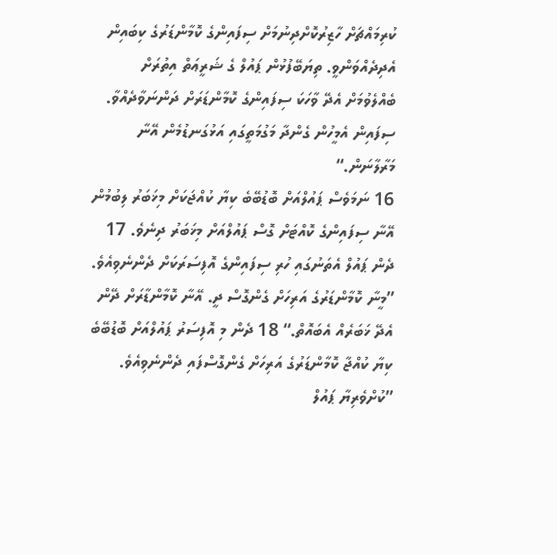ކުރިމައްޗަށް ހާޒިރުކޮށްދިނުމަށް ސިފައިންގެ ކޮމާންޑަރުގެ ކިބައިން އެދިދެއްވަންވީ. ތިޔަބޭފުޅުން ޕައުލް ގެ ޝަރީޢަތް އިތުރަށް ބެއްލެވުމަށް އެދޭ ވާހަކަ ސިފައިންގެ ކޮމާންޑަރަށް ދަންނަވާދެއްވާ. ސިފައިން އެމީހުން ގެންދާ މަގުމަތީގައި އަޅުގަނޑުމެން އޭނާ މަރާލާނަން.“
16 ނަމަވެސް ޕައުލްއަށް ބޮޑުބޭބެ ކިޔާ ކުއްޖަކަށް މިޚަބަރު ލިބުމުން އޭނާ ސިފައިންގެ ކޮއްޓަށް ގޮސް ޕައުލްއަށް މިޚަބަރު ދިނެވެ. 17 ދެން ޕައުލް އެތަނުގައި ހުރި ސިފައިންގެ އޮފިސަރަކަށް ދެންނެވިއެވެ. ”މީނާ ކޮމާންޑަރުގެ އަރިހަށް ގެންގޮސް ދީ. އޭނާ ކޮމާންޑާރަށް ދޭން އެދޭ ޚަބަރެއް އެބައޮތް.“ 18 ދެން މި އޮފިސަރު ޕައުލްއަށް ބޮޑުބޭބެ ކިޔާ ކުއްޖާ ކޮމާންޑަރުގެ އަރިހަށް ގެންގޮސްފައި ދެންނެވިއެވެ. ”ކުށްވެރިޔާ ޕައުލް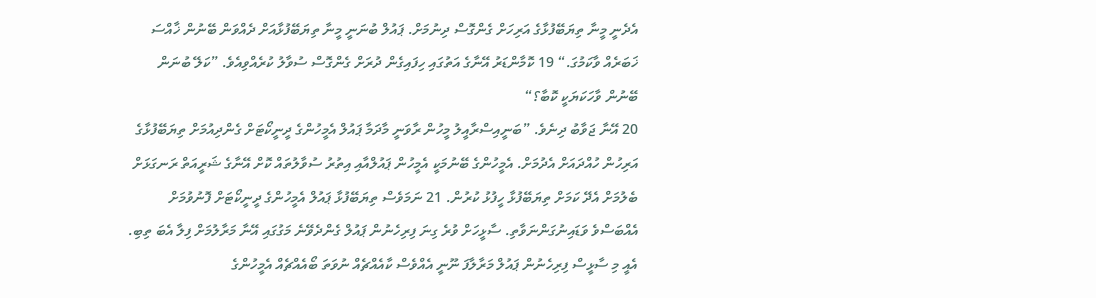އެދެނީ މީނާ ތިޔަބޭފުޅާގެ އަރިހަށް ގެންގޮސް ދިނުމަށް. ޕައުލް ބުނަނީ މީނާ ތިޔަބޭފުޅާއަށް ދެއްވަން ބޭނުން ޚާއްސަ ޚަބަރެއް ވާކަމުގަ.“ 19 ކޮމާންޑަރު އޭނާގެ އަތުގައި ހިފައިގެން ދުރަށް ގެންގޮސް ސުވާލު ކުރެއްވިއެވެ. ”ކަލޭ ބުނަން ބޭނުން ވާހަކަޔަކީ ކޮބާ؟“
20 އޭނާ ޖަވާބު ދިނެވެ. ”ބަނީއިސްރާއީލު މީހުން ރާވަނީ މާދަމާ ޕައުލް އެމީހުންގެ ދީނީކޯޓަށް ގެންދިއުމަށް ތިޔަބޭފުޅާގެ އަރިހުން ހުއްދައަށް އެދުމަށް. އެމީހުންގެ ބޭނުމަކީ އެމީހުން ޕައުލްއާއި އިތުރު ސުވާލުތައް ކޮށް އޭނާގެ ޝަރީއަތް ރަނގަޅަށް ބެލުމަށް އެދޭ ކަމަށް ތިޔަބޭފުޅާ ހީފުޅު ކުރުން. 21 ނަމަވެސް ތިޔަބޭފުޅާ ޕައުލް އެމީހުންގެ ދީނީކޯޓަށް ފޮނުވުމަށް އެއްބަސްވެ ވަޑައިނުގަންނަވާތި. ސާޅީހަށް ވުރެ ގިނަ ފިރިހެނުން ޕައުލް ގެންދެވޭނެ މަގުގައި އޭނާ މަރާލުމަށް ފިލާ އެބަ ތިބި. އެއީ މި ސާޅީސް ފިރިހެނުން ޕައުލް މަރާލާފަ ނޫނީ އެއްވެސް ކާއެއްޗެއް ނުވަތަ ބޯއެއްޗެއް އެމީހުންގެ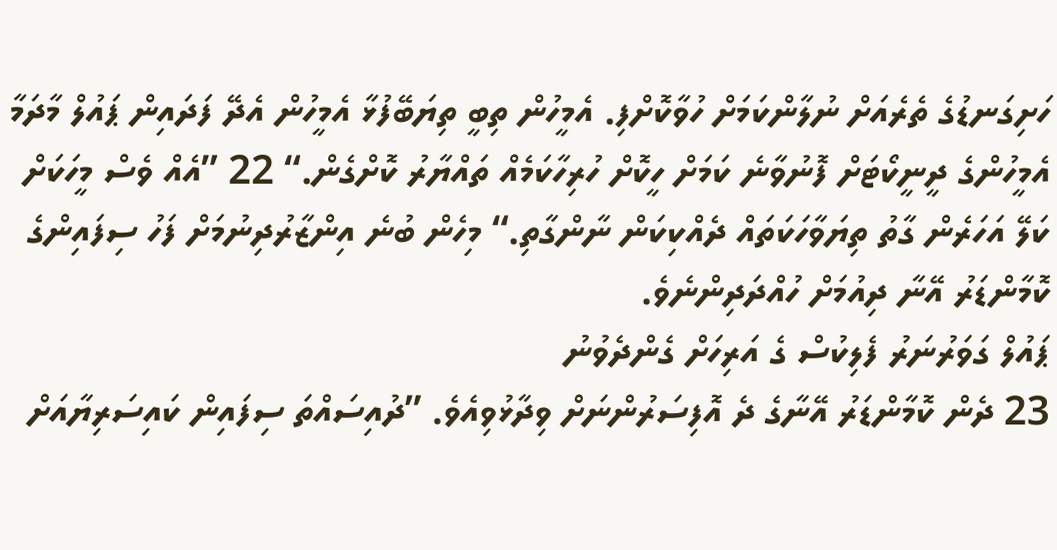ހަށިގަނޑުގެ ތެރެއަށް ނުލާންކަމަށް ހުވާކޮށްފި. އެމީހުން ތިބީ ތިޔަބޭފުޅާ އެމީހުން އެދޭ ފަދައިން ޕައުލް މާދަމާ އެމީހުންގެ ދީނީކޯޓަށް ފޮނުވާނެ ކަމަށް ހީކޮށް ހުރިހާކަމެއް ތައްޔާރު ކޮށްގެން.“ 22 ”އެއް ވެސް މީހަކަށް ކަލޭ އަހަރެން ގާތު ތިޔަވާހަކަތައް ދެއްކިކަން ނާންގާތި.“ މިހެން ބުނެ އިންޒާރުދިނުމަށް ފަހު ސިފައިންގެ ކޮމާންޑަރު އޭނާ ދިއުމަށް ހުއްދަދިންނެވެ.
ޕައުލް ގަވަރުނަރު ފެލިކުސް ގެ އަރިހަށް ގެންދެވުނު
23 ދެން ކޮމާންޑަރު އޭނާގެ ދެ އޮފިސަރުންނަށް ވިދާޅުވިއެވެ. ”ދުއިސައްތަ ސިފައިން ކައިސަރިޔާއަށް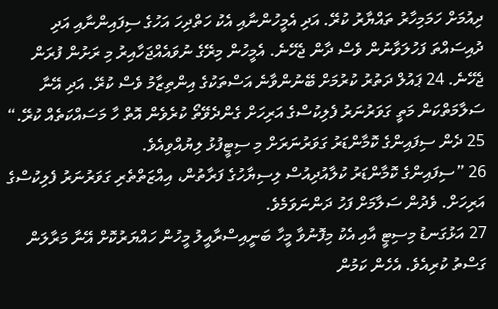ދިއުމަށް ހަމަމިހާރު ތައްޔާރު ކުރޭ. އަދި އެމީހުންނާއި އެކު ހަތްދިހަ އަހުގެ ސިފައިންނާއި އަދި ދުއިސައްތަ ފަހުލަވާނުން ވެސް ދާން ޖެހޭނެ. އެމީހުން މިރޭގެ ނުވައެއްޖަހާއިރު މި ރަށުން ފުރަން ޖެހޭނެ. 24 ޕައުލް ދަތުރު ކުރުމަށް ބޭނުންވާނެ އަސްތަކުގެ އިންތިޒާމު ވެސް ކުރޭ. އަދި އޭނާ ސަލާމަތްކަން މަތީ ގަވަރުނަރު ފެލިކުސްގެ އަރިހަށް ގެންދެވޭތޯ ކުރެވެން އޮތް ހާ މަސައްކަތެއް ކުރޭ.“ 25 ދެން ސިފައިންގެ ކޮމާންޑަރު ގަވަރުނަރަށް މި ސިޓީފުޅު ލިޔުއްވިއެވެ.
26 ”ސިފައިންގެ ކޮމާންޑަރު ކުލާއުދިއުސް ލިސިޔާހުގެ ފަރާތުން، އިއްޒަތްތެރި ގަވަރުނަރު ފެލިކުސްގެ އަރިހަށް. ވެދުން ސަލާމަށް ފަހު ދަންނަވަމެވެ.
27 އަޅުގަނޑު މިސިޓީ އާއި އެކު މިފޮނުވާ މީހާ ބަނީއިސްރާއީލު މީހުން ހައްޔަރުކޮށް އޭނާ މަރާލަން ގަސްތު ކުރިއެވެ. އެހެން ކަމުން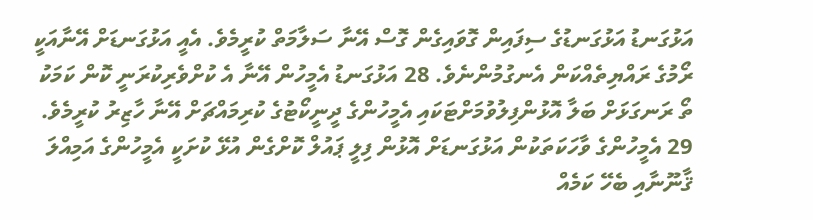އަޅުގަނޑު އަޅުގަނޑުގެ ސިފައިން ގޮވައިގެން ގޮސް އޭނާ ސަލާމަތް ކުރީމެވެ. އެއީ އަޅުގަނޑަށް އޭނާއަކީ ރޯމުގެ ރައްޔިތެއްކަން އެނގުމުންނެވެ. 28 އަޅުގަނޑު އެމީހުން އޭނާ އެ ކުށްވެރިކުރަނީ ކޮން ކަމަކު ތޯ ރަނގަޅަށް ބަލާ އޮޅުންފިލުވުމަށްޓަކައި އެމީހުންގެ ދީނީކޯޓުގެ ކުރިމައްޗަށް އޭނާ ހާޒިރު ކުރީމެވެ.
29 އެމީހުންގެ ވާހަކަތަކުން އަޅުގަނޑަށް އޮޅުން ފިލީ ޕައުލް ކޮށްގެން އުޅޭ ކުށަކީ އެމީހުންގެ އަމިއްލަ ޤާނޫނާއި ބެހޭ ކަމެއް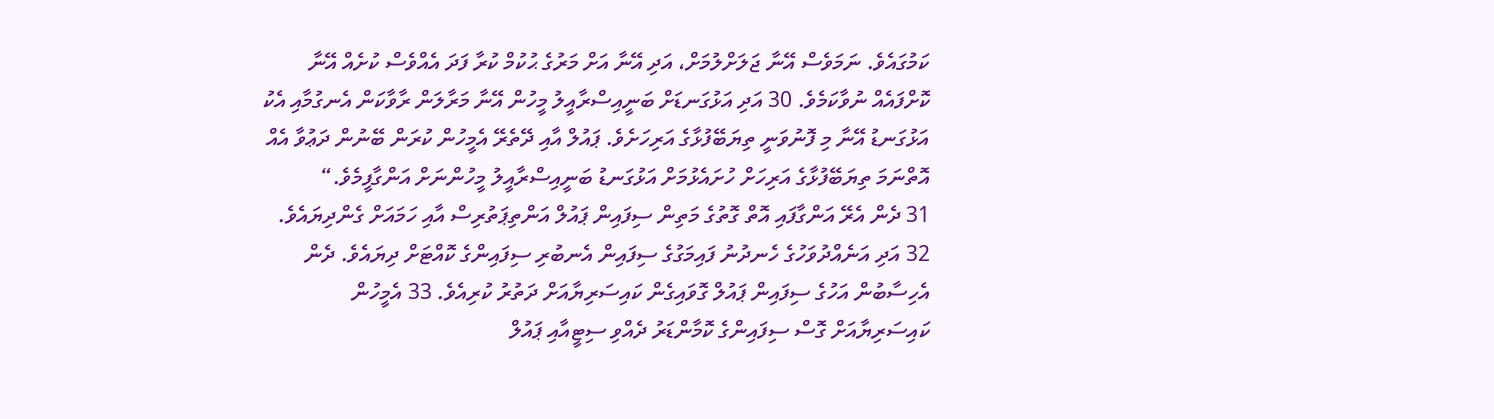ކަމުގައެވެ. ނަމަވެސް އޭނާ ޖަލަށްލުމަށް، އަދި އޭނާ އަށް މަރުގެ ޙުކުމް ކުރާ ފަދަ އެއްވެސް ކުށެއް އޭނާ ކޮށްފައެއް ނުވާކަމެވެ. 30 އަދި އަޅުގަނޑަށް ބަނީއިސްރާއީލު މީހުން އޭނާ މަރާލަން ރާވާކަން އެނގުމާއި އެކު އަޅުގަނޑު އޭނާ މި ފޮނުވަނީ ތިޔަބޭފުޅާގެ އަރިހަށެވެ. ޕައުލް އާއި ދޭތެރޭ އެމީހުން ކުރަން ބޭނުން ދަޢުވާ އެއް އޮތްނަމަ ތިޔަބޭފުޅާގެ އަރިހަށް ހުށައެޅުމަށް އަޅުގަނޑު ބަނީއިސްރާއީލު މީހުންނަށް އަންގާފީމެވެ.“
31 ދެން އެރޭ އަންގާފައި އޮތް ގޮތުގެ މަތިން ސިފައިން ޕައުލް އަންތިޕަތުރިސް އާއި ހަމައަށް ގެންދިޔައެވެ. 32 އަދި އަނެއްދުވަހުގެ ހެނދުނު ފައިމަގުގެ ސިފައިން އެނބުރި ސިފައިންގެ ކޮއްޓަށް ދިޔައެވެ. ދެން އެހިސާބުން އަހުގެ ސިފައިން ޕައުލް ގޮވައިގެން ކައިސަރިޔާއަށް ދަތުރު ކުރިއެވެ. 33 އެމީހުން ކައިސަރިޔާއަށް ގޮސް ސިފައިންގެ ކޮމާންޑަރު ދެއްވި ސިޓީއާއި ޕައުލް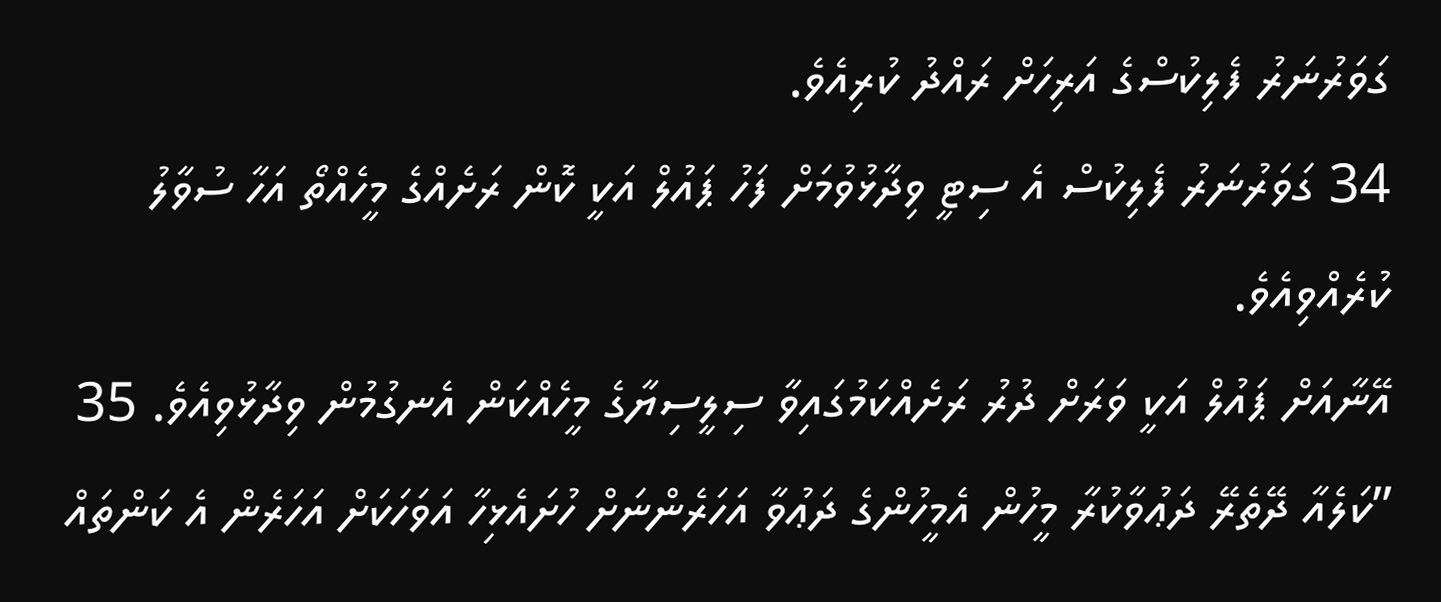ގަވަރުނަރު ފެލިކުސްގެ އަރިހަށް ރައްދު ކުރިއެވެ.
34 ގަވަރުނަރު ފެލިކުސް އެ ސިޓީ ވިދާޅުވުމަށް ފަހު ޕައުލް އަކީ ކޮން ރަށެއްގެ މީހެއްތޯ އަހާ ސުވާލު ކުރެއްވިއެވެ.
އޭނާއަށް ޕައުލް އަކީ ވަރަށް ދުރު ރަށެއްކަމުގައިވާ ސިލީސިޔާގެ މީހެއްކަން އެނގުމުން ވިދާޅުވިއެވެ. 35 ”ކަލެއާ ދޭތެރޭ ދަޢުވާކުރާ މީހުން އެމީހުންގެ ދަޢުވާ އަހަރެންނަށް ހުށައެޅިހާ އަވަހަކަށް އަހަރެން އެ ކަންތައް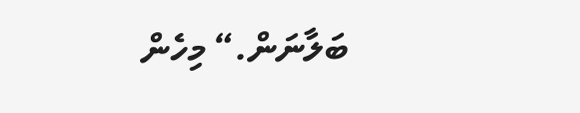ބަލާނަން.“ މިހެން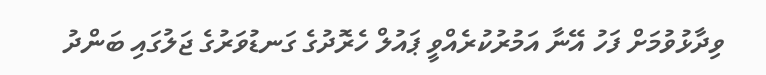ވިދާޅުވުމަށް ފަހު އޭނާ އަމުރުކުރެއްވީ ޕައުލް ހެރޮދުގެ ގަނޑުވަރުގެ ޖަލުގައި ބަންދު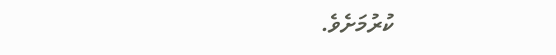ކުރުމަށެވެ.